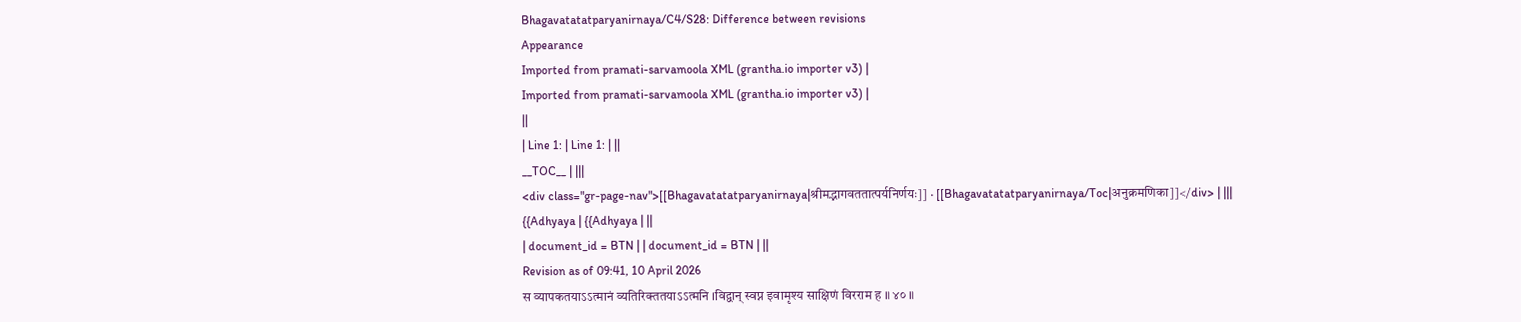Bhagavatatatparyanirnaya/C4/S28: Difference between revisions
Appearance
Imported from pramati-sarvamoola XML (grantha.io importer v3) |
Imported from pramati-sarvamoola XML (grantha.io importer v3) |
||
| Line 1: | Line 1: | ||
__TOC__ | |||
<div class="gr-page-nav">[[Bhagavatatatparyanirnaya|श्रीमद्भागवततात्पर्यनिर्णयः]] · [[Bhagavatatatparyanirnaya/Toc|अनुक्रमणिका]]</div> | |||
{{Adhyaya | {{Adhyaya | ||
| document_id = BTN | | document_id = BTN | ||
Revision as of 09:41, 10 April 2026
स व्यापकतयाऽऽत्मानं व्यतिरिक्ततयाऽऽत्मनि ।विद्वान् स्वप्न इवामृश्य साक्षिणं विरराम ह ॥ ४० ॥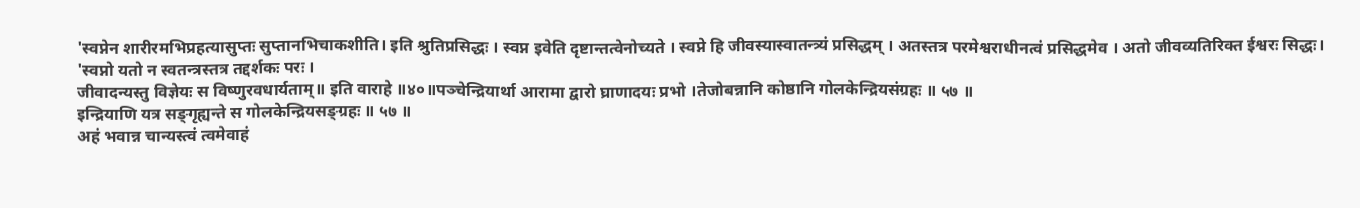'स्वप्नेन शारीरमभिप्रहत्यासुप्तः सुप्तानभिचाकशीति। इति श्रुतिप्रसिद्धः । स्वप्न इवेति दृष्टान्तत्वेनोच्यते । स्वप्ने हि जीवस्यास्वातन्त्र्यं प्रसिद्धम् । अतस्तत्र परमेश्वराधीनत्वं प्रसिद्धमेव । अतो जीवव्यतिरिक्त ईश्वरः सिद्धः।
'स्वप्नो यतो न स्वतन्त्रस्तत्र तद्दर्शकः परः ।
जीवादन्यस्तु विज्ञेयः स विष्णुरवधार्यताम्॥ इति वाराहे ॥४०॥पञ्चेन्द्रियार्था आरामा द्वारो घ्राणादयः प्रभो ।तेजोबन्नानि कोष्ठानि गोलकेन्द्रियसंग्रहः ॥ ५७ ॥
इन्द्रियाणि यत्र सङ्गृह्यन्ते स गोलकेन्द्रियसङ्ग्रहः ॥ ५७ ॥
अहं भवान्न चान्यस्त्वं त्वमेवाहं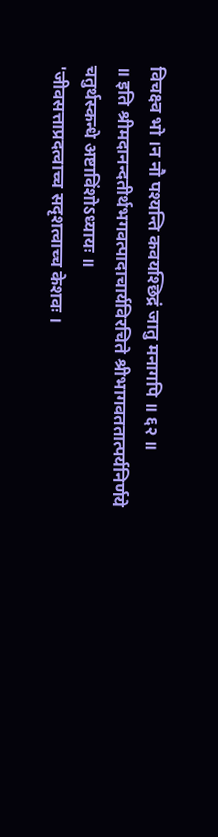विचक्ष्व भो ।न नौ पश्यन्ति कवयश्छिद्रं जातु मनागपि ॥ ६२ ॥
॥ इति श्रीमदानन्दतीर्थभगवत्पादाचार्यविरचिते श्रीभागवततात्पर्यनिर्णये चतुर्थस्कन्धे अष्टाविंशोऽध्यायः ॥
'जीवसत्ताप्रदत्वाच्च सदृशत्वाच्च केशवः ।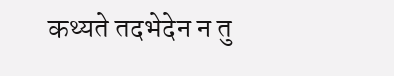कथ्यते तदभेदेन न तु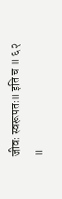जीवः स्वरूपतः॥ इति च ॥ ६२ ॥